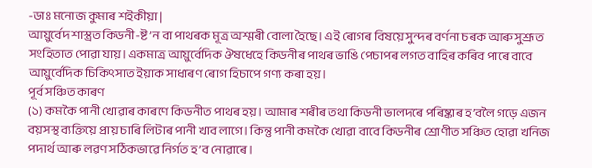-ডাঃ মনোজ কুমাৰ শইকীয়া |
আয়ুৰ্বেদ শাস্ত্ৰত কিডনী-ষ্ট’ন বা পাথৰক মূত্ৰ অশ্মৰী বোলা হৈছে। এই ৰোগৰ বিষয়ে সুন্দৰ বৰ্ণনা চৰক আৰু সুশ্ৰূত সংহিতাত পোৱা যায়। একমাত্ৰ আয়ুৰ্বেদিক ঔষধেহে কিডনীৰ পাথৰ ভাঙি পেচাপৰ লগত বাহিৰ কৰিব পাৰে বাবে আয়ুৰ্বেদিক চিকিৎসাত ইয়াক সাধাৰণ ৰোগ হিচাপে গণ্য কৰা হয়।
পূৰ্ব সঞ্চিত কাৰণ
(১) কমকৈ পানী খোৱাৰ কাৰণে কিডনীত পাথৰ হয়। আমাৰ শৰীৰ তথা কিডনী ভালদৰে পৰিষ্কাৰ হ’বলৈ গড়ে এজন বয়সস্থ ব্যক্তিয়ে প্ৰায় চাৰি লিটাৰ পানী খাব লাগে। কিন্তু পানী কমকৈ খোৱা বাবে কিডনীৰ শ্ৰোণীত সঞ্চিত হোৱা খনিজ পদাৰ্থ আৰু লৱণ সঠিকভাৱে নিৰ্গত হ’ব নোৱাৰে।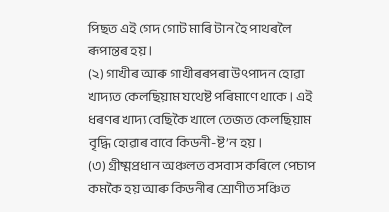পিছত এই গেদ গোট মাৰি টান হৈ পাথৰলৈ ৰূপান্তৰ হয় ।
(২) গাখীৰ আৰু গাখীৰৰপৰা উৎপাদন হোৱা খাদ্যত কেলছিয়াম যথেষ্ট পৰিমাণে থাকে। এই ধৰণৰ খাদ্য বেছিকৈ খালে তেজত কেলছিয়াম বৃদ্ধি হোৱাৰ বাবে কিডনী-ষ্ট’ন হয়।
(৩) গ্ৰীষ্মপ্ৰধান অঞ্চলত বসবাস কৰিলে পেচাপ কমকৈ হয় আৰু কিডনীৰ শ্ৰোণীত সঞ্চিত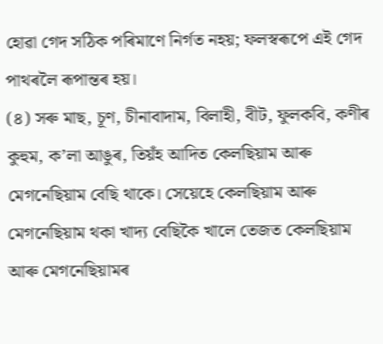হোৱা গেদ সঠিক পৰিমাণে নিৰ্গত নহয়; ফলস্বৰূপে এই গেদ পাথৰলৈ ৰূপান্তৰ হয়।
(৪) সৰু মাছ, চূণ, চীনাবাদাম, বিলাহী, বীট, ফুলকবি, কণীৰ কুহুম, ক’লা আঙুৰ, তিয়ঁহ আদিত কেলছিয়াম আৰু মেগনেছিয়াম বেছি থাকে। সেয়েহে কেলছিয়াম আৰু মেগনেছিয়াম থকা খাদ্য বেছিকৈ খালে তেজত কেলছিয়াম আৰু মেগনেছিয়ামৰ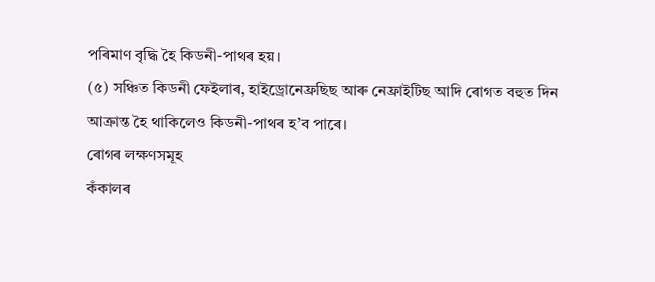পৰিমাণ বৃদ্ধি হৈ কিডনী-পাথৰ হয়।
(৫) সঞ্চিত কিডনী ফেইলাৰ, হাইড্ৰোনেফ্ৰছিছ আৰু নেফ্ৰাইটিছ আদি ৰোগত বহুত দিন আক্ৰান্ত হৈ থাকিলেও কিডনী-পাথৰ হ’ব পাৰে।
ৰোগৰ লক্ষণসমূহ
কঁকালৰ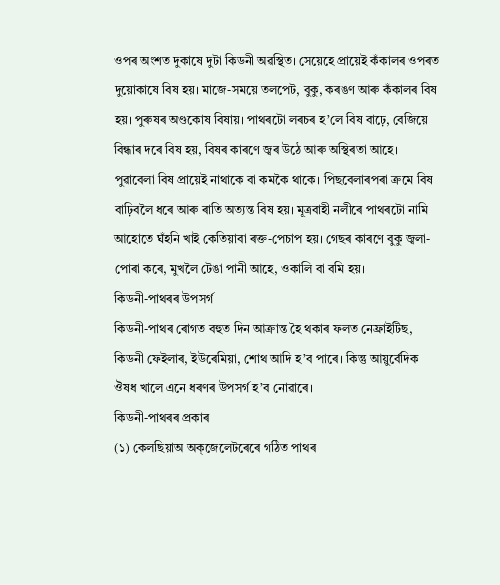ওপৰ অংশত দুকাষে দুটা কিডনী অৱস্থিত। সেয়েহে প্ৰায়েই কঁকালৰ ওপৰত দুয়োকাষে বিষ হয়। মাজে-সময়ে তলপেট, বুকু, কৰঙণ আৰু কঁকালৰ বিষ হয়। পুৰুষৰ অণ্ডকোষ বিষায়। পাথৰটো লৰচৰ হ’লে বিষ বাঢ়ে, বেজিয়ে বিন্ধাৰ দৰে বিষ হয়, বিষৰ কাৰণে জ্বৰ উঠে আৰু অস্থিৰতা আহে। পুৱাবেলা বিষ প্ৰায়েই নাথাকে বা কমকৈ থাকে। পিছবেলাৰপৰা ক্ৰমে বিষ বাঢ়িবলৈ ধৰে আৰু ৰাতি অত্যন্ত বিষ হয়। মূত্ৰবাহী নলীৰে পাথৰটো নামি আহোতে ঘঁহনি খাই কেতিয়াবা ৰক্ত-পেচাপ হয়। গেছৰ কাৰণে বুকু জ্বলা-পোৰা কৰে, মুখলৈ টেঙা পানী আহে, ওকালি বা বমি হয়।
কিডনী-পাথৰৰ উপসৰ্গ
কিডনী-পাথৰ ৰোগত বহুত দিন আক্ৰান্ত হৈ থকাৰ ফলত নেফ্ৰাইটিছ, কিডনী ফেইলাৰ, ইউৰেমিয়া, শোথ আদি হ’ব পাৰে। কিন্তু আয়ুৰ্বেদিক ঔষধ খালে এনে ধৰণৰ উপসৰ্গ হ’ব নোৱাৰে।
কিডনী-পাথৰৰ প্ৰকাৰ
(১) কেলছিয়াঅ অক্জেলেটৰেৰে গঠিত পাথৰ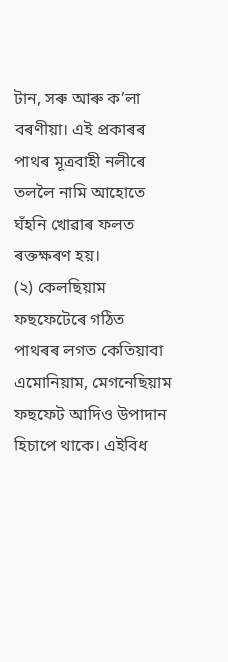টান, সৰু আৰু ক’লা বৰণীয়া। এই প্ৰকাৰৰ পাথৰ মূত্ৰবাহী নলীৰে তললৈ নামি আহোতে ঘঁহনি খোৱাৰ ফলত ৰক্তক্ষৰণ হয়।
(২) কেলছিয়াম ফছফেটেৰে গঠিত পাথৰৰ লগত কেতিয়াবা এমোনিয়াম, মেগনেছিয়াম ফছফেট আদিও উপাদান হিচাপে থাকে। এইবিধ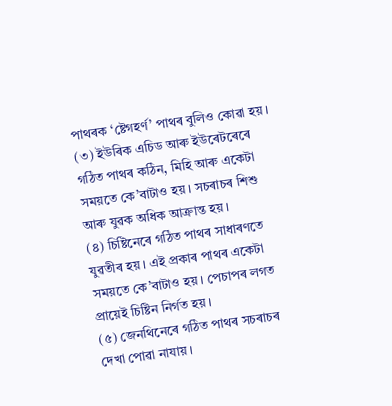পাথৰক ‘ষ্টেগহৰ্ণ’ পাথৰ বুলিও কোৱা হয়।
(৩) ইউৰিক এচিড আৰু ইউৰেটৰেৰে গঠিত পাথৰ কঠিন, মিহি আৰু একেটা সময়তে কে’বাটাও হয়। সচৰাচৰ শিশু আৰু যুৱক অধিক আক্ৰান্ত হয়।
(৪) চিষ্টিনেৰে গঠিত পাথৰ সাধাৰণতে যুৱতীৰ হয়। এই প্ৰকাৰ পাথৰ একেটা সময়তে কে’বাটাও হয়। পেচাপৰ লগত প্ৰায়েই চিষ্টিন নিৰ্গত হয়।
(৫) জেনথিনেৰে গঠিত পাথৰ সচৰাচৰ দেখা পোৱা নাযায়।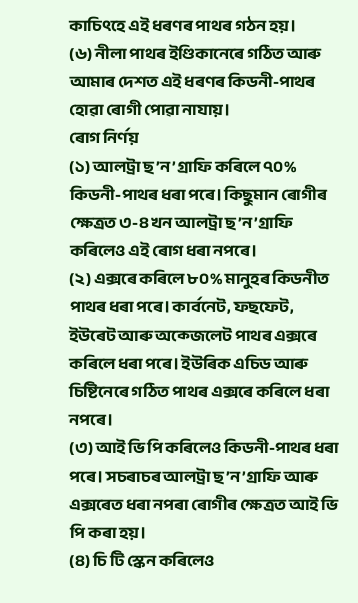কাচিৎহে এই ধৰণৰ পাথৰ গঠন হয়।
(৬) নীলা পাথৰ ইণ্ডিকানেৰে গঠিত আৰু আমাৰ দেশত এই ধৰণৰ কিডনী-পাথৰ হোৱা ৰোগী পোৱা নাযায়।
ৰোগ নিৰ্ণয়
(১) আলট্ৰা ছ’ন’গ্ৰাফি কৰিলে ৭০% কিডনী-পাথৰ ধৰা পৰে। কিছুমান ৰোগীৰ ক্ষেত্ৰত ৩-৪ খন আলট্ৰা ছ’ন’গ্ৰাফি কৰিলেও এই ৰোগ ধৰা নপৰে।
(২) এক্সৰে কৰিলে ৮০% মানুহৰ কিডনীত পাথৰ ধৰা পৰে। কাৰ্বনেট, ফছফেট, ইউৰেট আৰু অক্জেলেট পাথৰ এক্সৰে কৰিলে ধৰা পৰে। ইউৰিক এচিড আৰু চিষ্টিনেৰে গঠিত পাথৰ এক্সৰে কৰিলে ধৰা নপৰে।
(৩) আই ভি পি কৰিলেও কিডনী-পাথৰ ধৰা পৰে। সচৰাচৰ আলট্ৰা ছ’ন’গ্ৰাফি আৰু এক্সৰেত ধৰা নপৰা ৰোগীৰ ক্ষেত্ৰত আই ভি পি কৰা হয়।
(৪) চি টি স্কেন কৰিলেও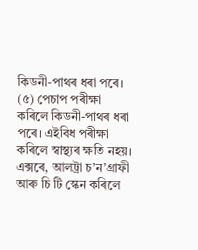কিডনী-পাথৰ ধৰা পৰে।
(৫) পেচাপ পৰীক্ষা কৰিলে কিডনী-পাথৰ ধৰা পৰে। এইবিধ পৰীক্ষা কৰিলে স্বাস্থ্যৰ ক্ষতি নহয়। এক্সৰে, আলট্ৰা চ’ন’গ্ৰাফী আৰু চি টি স্কেন কৰিলে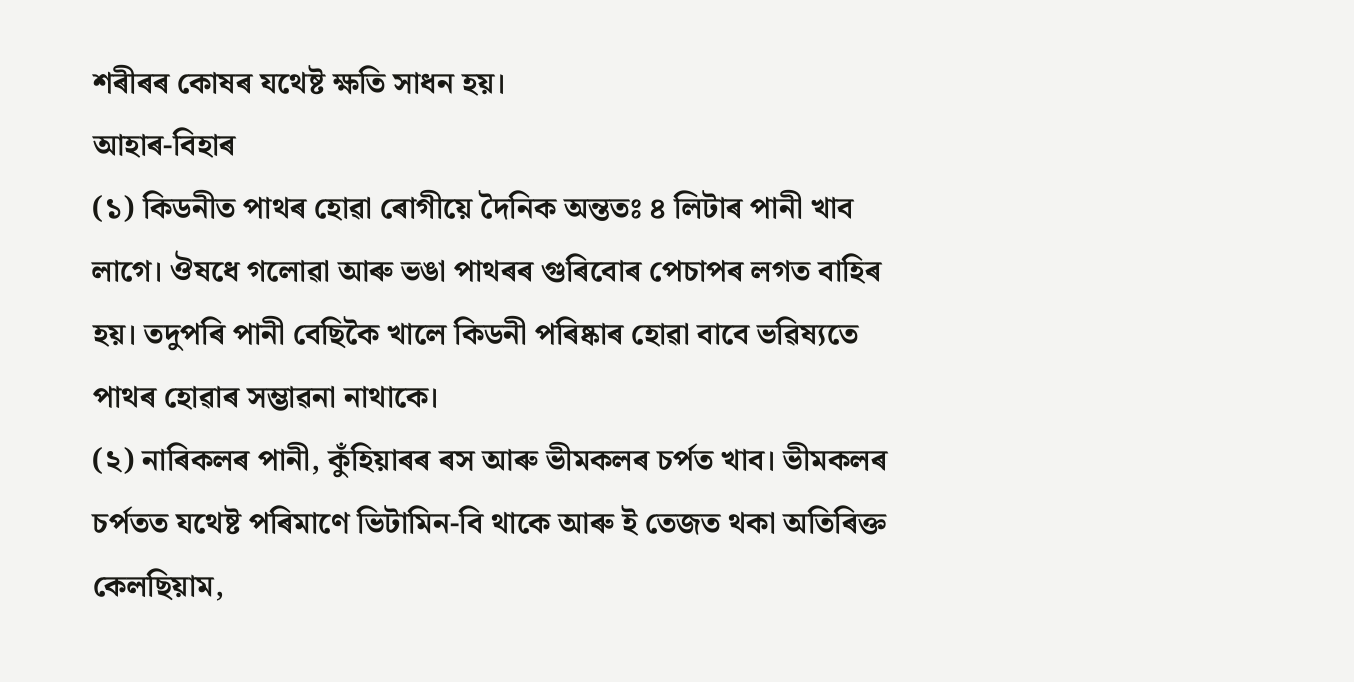শৰীৰৰ কোষৰ যথেষ্ট ক্ষতি সাধন হয়।
আহাৰ-বিহাৰ
(১) কিডনীত পাথৰ হোৱা ৰোগীয়ে দৈনিক অন্ততঃ ৪ লিটাৰ পানী খাব লাগে। ঔষধে গলোৱা আৰু ভঙা পাথৰৰ গুৰিবোৰ পেচাপৰ লগত বাহিৰ হয়। তদুপৰি পানী বেছিকৈ খালে কিডনী পৰিষ্কাৰ হোৱা বাবে ভৱিষ্যতে পাথৰ হোৱাৰ সম্ভাৱনা নাথাকে।
(২) নাৰিকলৰ পানী, কুঁহিয়াৰৰ ৰস আৰু ভীমকলৰ চর্পত খাব। ভীমকলৰ চর্পতত যথেষ্ট পৰিমাণে ভিটামিন-বি থাকে আৰু ই তেজত থকা অতিৰিক্ত কেলছিয়াম,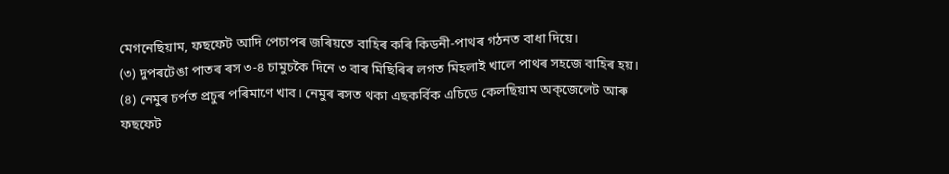মেগনেছিয়াম, ফছফেট আদি পেচাপৰ জৰিয়তে বাহিৰ কৰি কিডনী-পাথৰ গঠনত বাধা দিয়ে।
(৩) দুপৰটেঙা পাতৰ ৰস ৩-৪ চামুচকৈ দিনে ৩ বাৰ মিছিৰিৰ লগত মিহলাই খালে পাথৰ সহজে বাহিৰ হয়।
(৪) নেমুৰ চর্পত প্ৰচুৰ পৰিমাণে খাব। নেমুৰ ৰসত থকা এছকৰ্বিক এচিডে কেলছিয়াম অক্জেলেট আৰু ফছফেট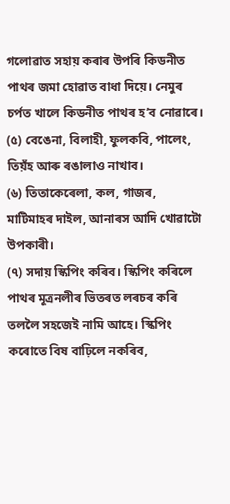গলোৱাত সহায় কৰাৰ উপৰি কিডনীত পাথৰ জমা হোৱাত বাধা দিয়ে। নেমুৰ চর্পত খালে কিডনীত পাথৰ হ’ব নোৱাৰে।
(৫) বেঙেনা, বিলাহী, ফুলকবি, পালেং, তিয়ঁহ আৰু ৰঙালাও নাখাব।
(৬) তিতাকেৰেলা, কল, গাজৰ, মাটিমাহৰ দাইল, আনাৰস আদি খোৱাটো উপকাৰী।
(৭) সদায় স্কিপিং কৰিব। স্কিপিং কৰিলে পাথৰ মূত্ৰনলীৰ ভিতৰত লৰচৰ কৰি তললৈ সহজেই নামি আহে। স্কিপিং কৰোতে বিষ বাঢ়িলে নকৰিব,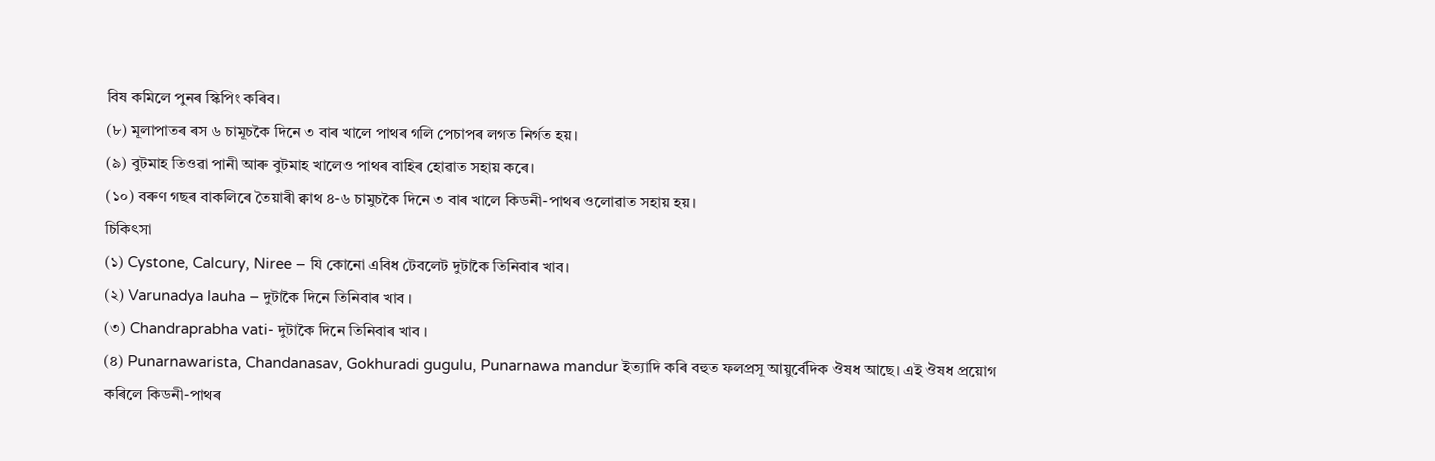বিষ কমিলে পুনৰ স্কিপিং কৰিব।
(৮) মূলাপাতৰ ৰস ৬ চামূচকৈ দিনে ৩ বাৰ খালে পাথৰ গলি পেচাপৰ লগত নিৰ্গত হয়।
(৯) বুটমাহ তিওৱা পানী আৰু বুটমাহ খালেও পাথৰ বাহিৰ হোৱাত সহায় কৰে।
(১০) বৰুণ গছৰ বাকলিৰে তৈয়াৰী ক্বাথ ৪-৬ চামুচকৈ দিনে ৩ বাৰ খালে কিডনী-পাথৰ ওলোৱাত সহায় হয়।
চিকিৎসা
(১) Cystone, Calcury, Niree – যি কোনো এবিধ টেবলেট দুটাকৈ তিনিবাৰ খাব।
(২) Varunadya lauha – দুটাকৈ দিনে তিনিবাৰ খাব ।
(৩) Chandraprabha vati- দুটাকৈ দিনে তিনিবাৰ খাব ।
(৪) Punarnawarista, Chandanasav, Gokhuradi gugulu, Punarnawa mandur ইত্যাদি কৰি বহুত ফলপ্ৰসূ আয়ুৰ্বেদিক ঔষধ আছে। এই ঔষধ প্ৰয়োগ কৰিলে কিডনী-পাথৰ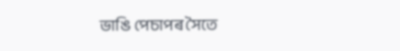ভাঙি পেচাপৰ সৈতে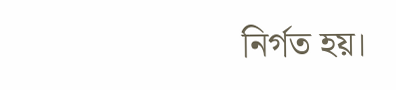নিৰ্গত হয়।